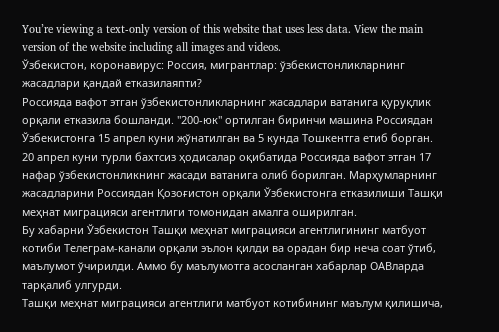You’re viewing a text-only version of this website that uses less data. View the main version of the website including all images and videos.
Ўзбекистон, коронавирус: Россия, мигрантлар: ўзбекистонликларнинг жасадлари қандай етказилаяпти?
Россияда вафот этган ўзбекистонликларнинг жасадлари ватанига қуруқлик орқали етказила бошланди. "200-юк" ортилган биринчи машина Россиядан Ўзбекистонга 15 апрел куни жўнатилган ва 5 кунда Тошкентга етиб борган.
20 апрел куни турли бахтсиз ҳодисалар оқибатида Россияда вафот этган 17 нафар ўзбекистонликнинг жасади ватанига олиб борилган. Марҳумларнинг жасадларини Россиядан Қозоғистон орқали Ўзбекистонга етказилиши Ташқи меҳнат миграцияси агентлиги томонидан амалга оширилган.
Бу хабарни Ўзбекистон Ташқи меҳнат миграцияси агентлигининг матбуот котиби Телеграм-канали орқали эълон қилди ва орадан бир неча соат ўтиб, маълумот ўчирилди. Аммо бу маълумотга асосланган хабарлар ОАВларда тарқалиб улгурди.
Ташқи меҳнат миграцияси агентлиги матбуот котибининг маълум қилишича,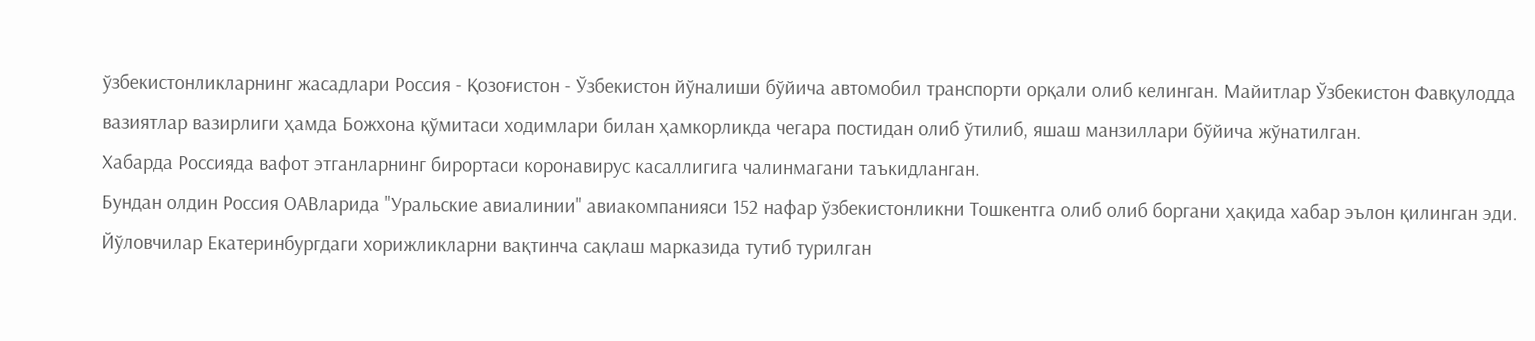ўзбекистонликларнинг жасадлари Россия - Қозоғистон - Ўзбекистон йўналиши бўйича автомобил транспорти орқали олиб келинган. Майитлар Ўзбекистон Фавқулодда вазиятлар вазирлиги ҳамда Божхона қўмитаси ходимлари билан ҳамкорликда чегара постидан олиб ўтилиб, яшаш манзиллари бўйича жўнатилган.
Хабарда Россияда вафот этганларнинг бирортаси коронавирус касаллигига чалинмагани таъкидланган.
Бундан олдин Россия ОАВларида "Уральские авиалинии" авиакомпанияси 152 нафар ўзбекистонликни Тошкентга олиб олиб боргани ҳақида хабар эълон қилинган эди. Йўловчилар Екатеринбургдаги хорижликларни вақтинча сақлаш марказида тутиб турилган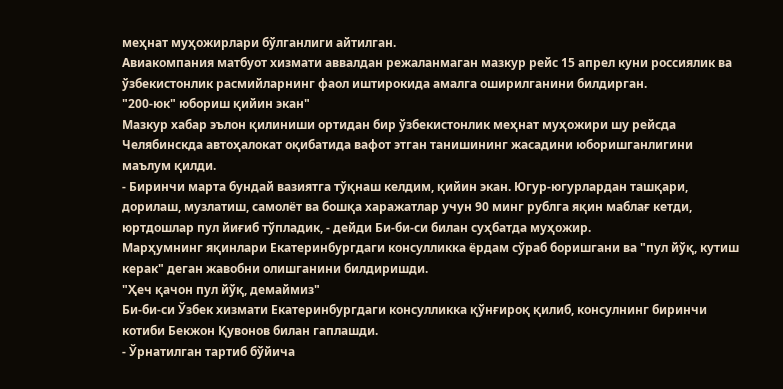меҳнат муҳожирлари бўлганлиги айтилган.
Авиакомпания матбуот хизмати аввалдан режаланмаган мазкур рейс 15 апрел куни россиялик ва ўзбекистонлик расмийларнинг фаол иштирокида амалга оширилганини билдирган.
"200-юк" юбориш қийин экан"
Мазкур хабар эълон қилиниши ортидан бир ўзбекистонлик меҳнат муҳожири шу рейсда Челябинскда автоҳалокат оқибатида вафот этган танишининг жасадини юборишганлигини маълум қилди.
- Биринчи марта бундай вазиятга тўқнаш келдим, қийин экан. Югур-югурлардан ташқари, дорилаш, музлатиш, самолёт ва бошқа харажатлар учун 90 минг рублга яқин маблағ кетди, юртдошлар пул йиғиб тўпладик, - дейди Би-би-си билан суҳбатда муҳожир.
Марҳумнинг яқинлари Екатеринбургдаги консулликка ёрдам сўраб боришгани ва "пул йўқ, кутиш керак" деган жавобни олишганини билдиришди.
"Ҳеч қачон пул йўқ, демаймиз"
Би-би-си Ўзбек хизмати Екатеринбургдаги консулликка қўнғироқ қилиб, консулнинг биринчи котиби Бекжон Қувонов билан гаплашди.
- Ўрнатилган тартиб бўйича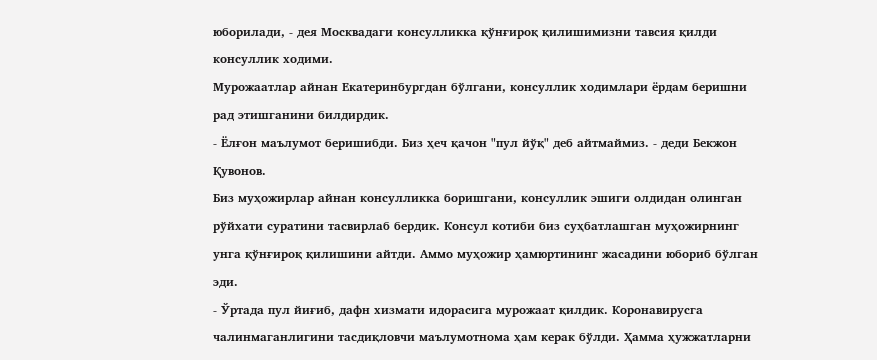юборилади, - дея Москвадаги консулликка қўнғироқ қилишимизни тавсия қилди консуллик ходими.
Мурожаатлар айнан Екатеринбургдан бўлгани, консуллик ходимлари ёрдам беришни рад этишганини билдирдик.
- Ёлғон маълумот беришибди. Биз ҳеч қачон "пул йўқ" деб айтмаймиз. - деди Бекжон Қувонов.
Биз муҳожирлар айнан консулликка боришгани, консуллик эшиги олдидан олинган рўйхати суратини тасвирлаб бердик. Консул котиби биз суҳбатлашган муҳожирнинг унга қўнғироқ қилишини айтди. Аммо муҳожир ҳамюртининг жасадини юбориб бўлган эди.
- Ўртада пул йиғиб, дафн хизмати идорасига мурожаат қилдик. Коронавирусга чалинмаганлигини тасдиқловчи маълумотнома ҳам керак бўлди. Ҳамма ҳужжатларни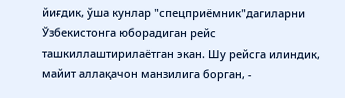йиғдик, ўша кунлар "спецприёмник"дагиларни Ўзбекистонга юборадиган рейс ташкиллаштирилаётган экан. Шу рейсга илиндик, майит аллақачон манзилига борган, -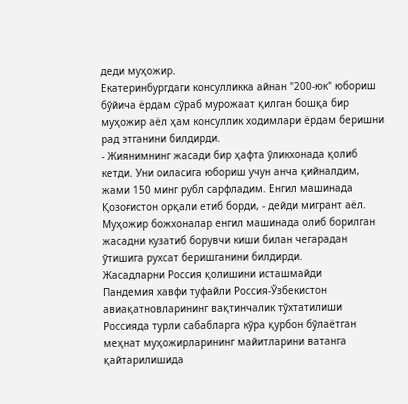деди муҳожир.
Екатеринбургдаги консулликка айнан "200-юк" юбориш бўйича ёрдам сўраб мурожаат қилган бошқа бир муҳожир аёл ҳам консуллик ходимлари ёрдам беришни рад этганини билдирди.
- Жиянимнинг жасади бир ҳафта ўликхонада қолиб кетди. Уни оиласига юбориш учун анча қийналдим, жами 150 минг рубл сарфладим. Енгил машинада Қозоғистон орқали етиб борди, - дейди мигрант аёл.
Муҳожир божхоналар енгил машинада олиб борилган жасадни кузатиб борувчи киши билан чегарадан ўтишига рухсат беришганини билдирди.
Жасадларни Россия қолишини исташмайди
Пандемия хавфи туфайли Россия-Ўзбекистон авиақатновларининг вақтинчалик тўхтатилиши Россияда турли сабабларга кўра қурбон бўлаётган меҳнат муҳожирларининг майитларини ватанга қайтарилишида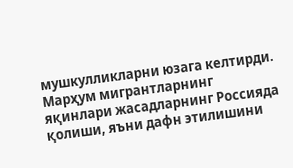мушкулликларни юзага келтирди.
Марҳум мигрантларнинг яқинлари жасадларнинг Россияда қолиши, яъни дафн этилишини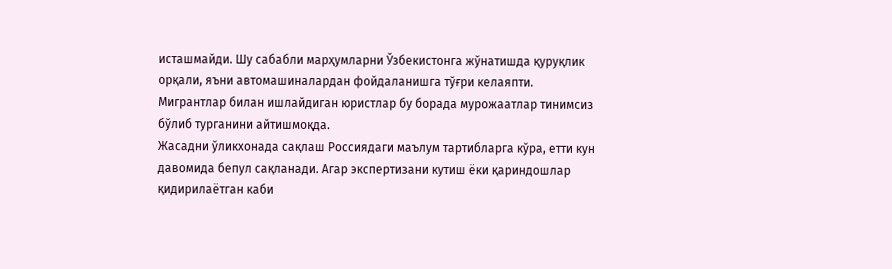исташмайди. Шу сабабли марҳумларни Ўзбекистонга жўнатишда қуруқлик орқали, яъни автомашиналардан фойдаланишга тўғри келаяпти.
Мигрантлар билан ишлайдиган юристлар бу борада мурожаатлар тинимсиз бўлиб турганини айтишмоқда.
Жасадни ўликхонада сақлаш Россиядаги маълум тартибларга кўра, етти кун давомида бепул сақланади. Агар экспертизани кутиш ёки қариндошлар қидирилаётган каби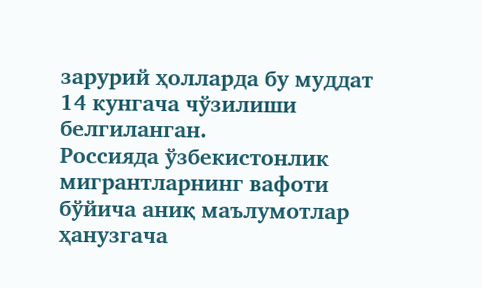зарурий ҳолларда бу муддат 14 кунгача чўзилиши белгиланган.
Россияда ўзбекистонлик мигрантларнинг вафоти бўйича аниқ маълумотлар ҳанузгача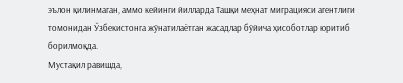эълон қилинмаган, аммо кейинги йилларда Ташқи меҳнат миграцияси агентлиги томонидан Ўзбекистонга жўнатилаётган жасадлар бўйича ҳисоботлар юритиб борилмоқда.
Мустақил равишда,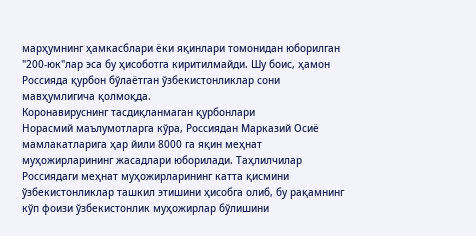марҳумнинг ҳамкасблари ёки яқинлари томонидан юборилган "200-юк"лар эса бу ҳисоботга киритилмайди. Шу боис, ҳамон Россияда қурбон бўлаётган ўзбекистонликлар сони мавҳумлигича қолмоқда.
Коронавируснинг тасдиқланмаган қурбонлари
Норасмий маълумотларга кўра, Россиядан Марказий Осиё мамлакатларига ҳар йили 8000 га яқин меҳнат муҳожирларининг жасадлари юборилади. Таҳлилчилар Россиядаги меҳнат муҳожирларининг катта қисмини ўзбекистонликлар ташкил этишини ҳисобга олиб, бу рақамнинг кўп фоизи ўзбекистонлик муҳожирлар бўлишини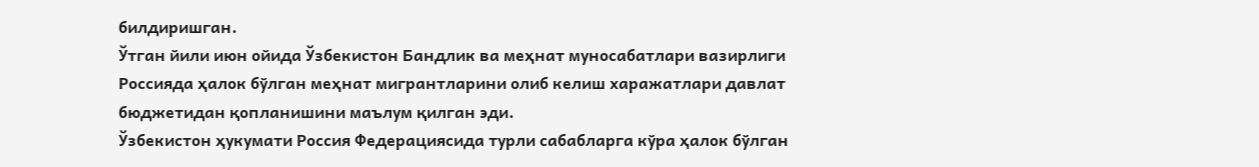билдиришган.
Ўтган йили июн ойида Ўзбекистон Бандлик ва меҳнат муносабатлари вазирлиги Россияда ҳалок бўлган меҳнат мигрантларини олиб келиш харажатлари давлат бюджетидан қопланишини маълум қилган эди.
Ўзбекистон ҳукумати Россия Федерациясида турли сабабларга кўра ҳалок бўлган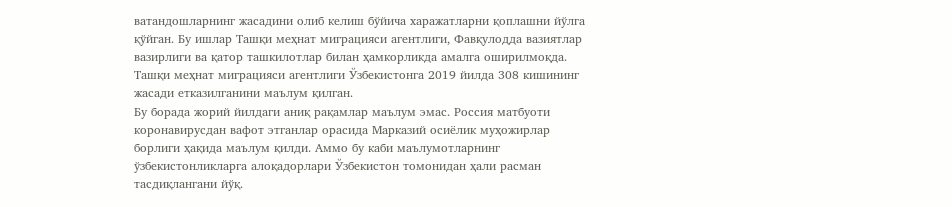ватандошларнинг жасадини олиб келиш бўйича харажатларни қоплашни йўлга қўйган. Бу ишлар Ташқи меҳнат миграцияси агентлиги, Фавқулодда вазиятлар вазирлиги ва қатор ташкилотлар билан ҳамкорликда амалга оширилмоқда.
Ташқи меҳнат миграцияси агентлиги Ўзбекистонга 2019 йилда 308 кишининг жасади етказилганини маълум қилган.
Бу борада жорий йилдаги аниқ рақамлар маълум эмас. Россия матбуоти коронавирусдан вафот этганлар орасида Марказий осиёлик муҳожирлар борлиги ҳақида маълум қилди. Аммо бу каби маълумотларнинг ўзбекистонликларга алоқадорлари Ўзбекистон томонидан ҳали расман тасдиқлангани йўқ.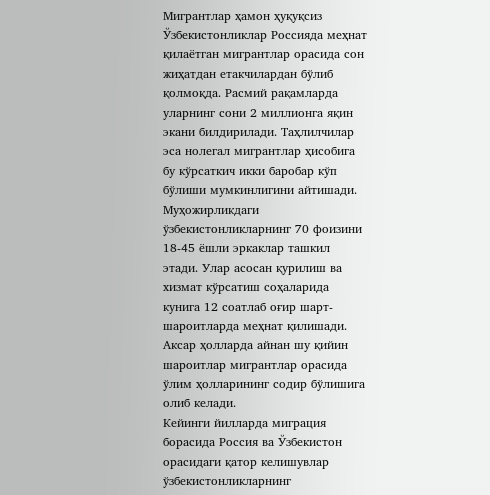Мигрантлар ҳамон ҳуқуқсиз
Ўзбекистонликлар Россияда меҳнат қилаётган мигрантлар орасида сон жиҳатдан етакчилардан бўлиб қолмоқда. Расмий рақамларда уларнинг сони 2 миллионга яқин экани билдирилади. Таҳлилчилар эса нолегал мигрантлар ҳисобига бу кўрсаткич икки баробар кўп бўлиши мумкинлигини айтишади.
Муҳожирликдаги ўзбекистонликларнинг 70 фоизини 18-45 ёшли эркаклар ташкил этади. Улар асосан қурилиш ва хизмат кўрсатиш соҳаларида кунига 12 соатлаб оғир шарт-шароитларда меҳнат қилишади. Аксар ҳолларда айнан шу қийин шароитлар мигрантлар орасида ўлим ҳолларининг содир бўлишига олиб келади.
Кейинги йилларда миграция борасида Россия ва Ўзбекистон орасидаги қатор келишувлар ўзбекистонликларнинг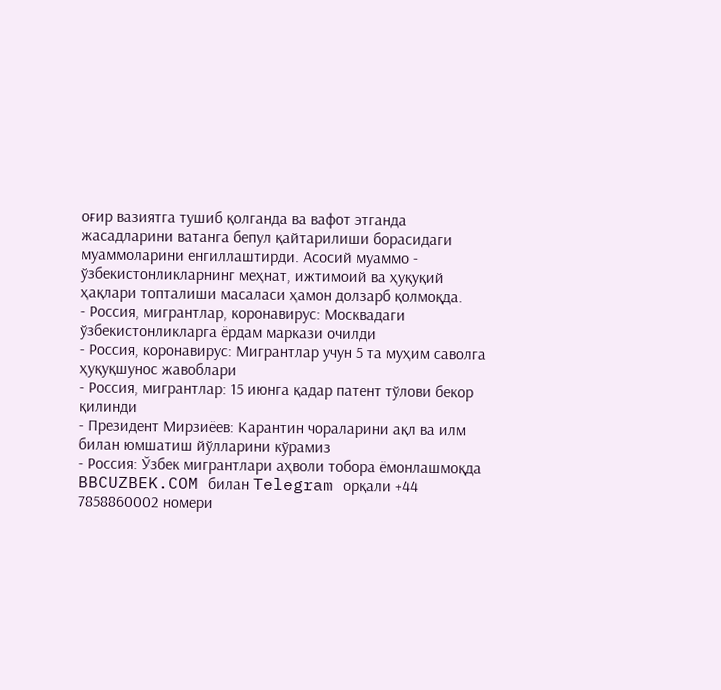оғир вазиятга тушиб қолганда ва вафот этганда жасадларини ватанга бепул қайтарилиши борасидаги муаммоларини енгиллаштирди. Асосий муаммо - ўзбекистонликларнинг меҳнат, ижтимоий ва ҳуқуқий ҳақлари топталиши масаласи ҳамон долзарб қолмоқда.
- Россия, мигрантлар, коронавирус: Москвадаги ўзбекистонликларга ёрдам маркази очилди
- Россия, коронавирус: Мигрантлар учун 5 та муҳим саволга ҳуқуқшунос жавоблари
- Россия, мигрантлар: 15 июнга қадар патент тўлови бекор қилинди
- Президент Мирзиёев: Карантин чораларини ақл ва илм билан юмшатиш йўлларини кўрамиз
- Россия: Ўзбек мигрантлари аҳволи тобора ёмонлашмоқда
BBCUZBEK.COM билан Telegram орқали +44 7858860002 номери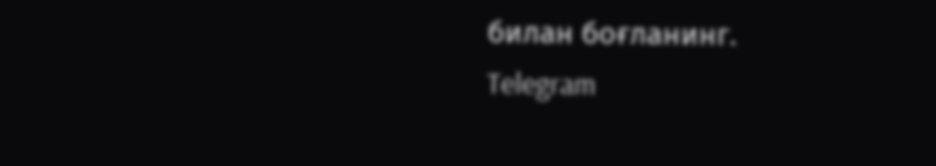билан боғланинг.
Telegram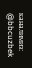каналимиз: @bbcuzbek